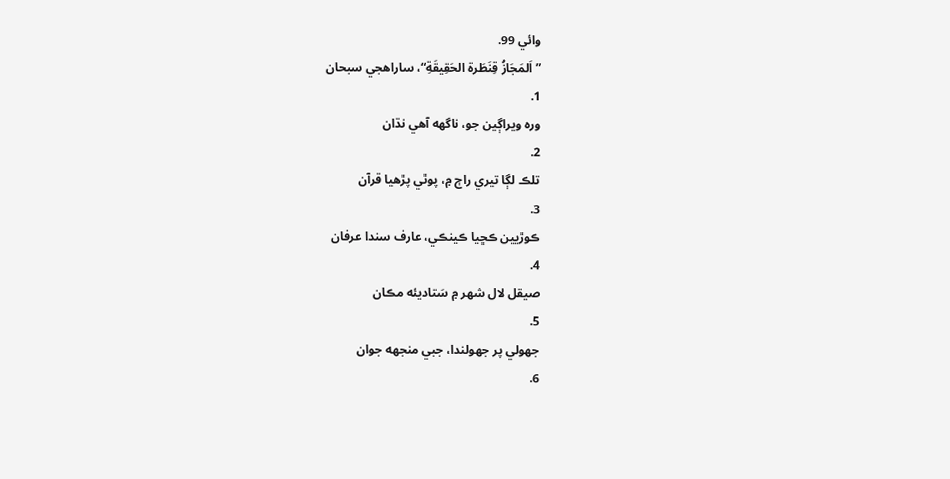وائي 99.
”اَلمَجَازُ قِنَطَرة الحَقِيقَةِ“، ساراهجي سبحان
1.
وره ويراڳين جو، ناگهه آهي نڌان
2.
تلڪ لڳا تيري راڄ ۾، پوٿي پڙهيا قرآن
3.
ڪوڙيين ڪڇيا ڪينڪي، عارف سندا عرفان
4.
صيقل لال شهر ۾ سَتاديئه مڪان
5.
جهولي پر جهولندا، جبي منجهه جوان
6.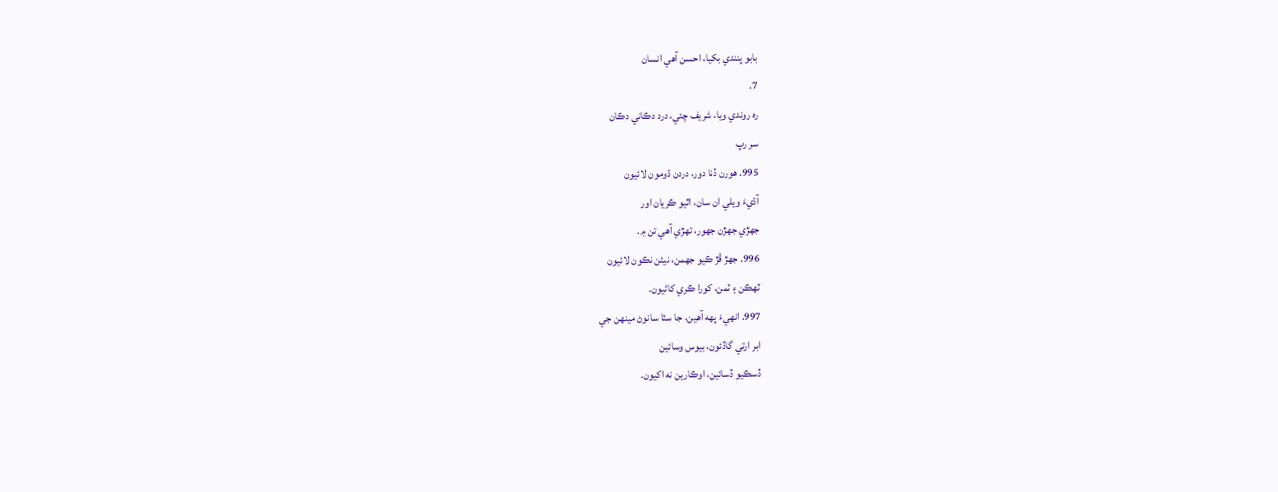بابو پنندي بکيا، احسن آهي انسان
7.
ره روندي ويا، شريف چئي، درد دڪاني دڪان
سر رپ
995. هورن ڏنا دور، دردن ڌومون لائيون
آڌيءَ ويلي ان سان، اٿيو ڪريان اور
جهڙي جهڙن جهور، تهڙي آهي تن ۾.
996. جهڙ ڦڙ ڪيو جهمن، نيڻن نڪون لائيون
ٽهڪن ۽ ٽمن، کورا ڪري کاڻيون.
997. انهيءَ پهه آهين، جا سٽا سانوڻ مينهن جي
ابر ارتي گاڏئون، بيوس وسائين
ڏسڪيو ڏسائين، اوڪارين نه اکيون.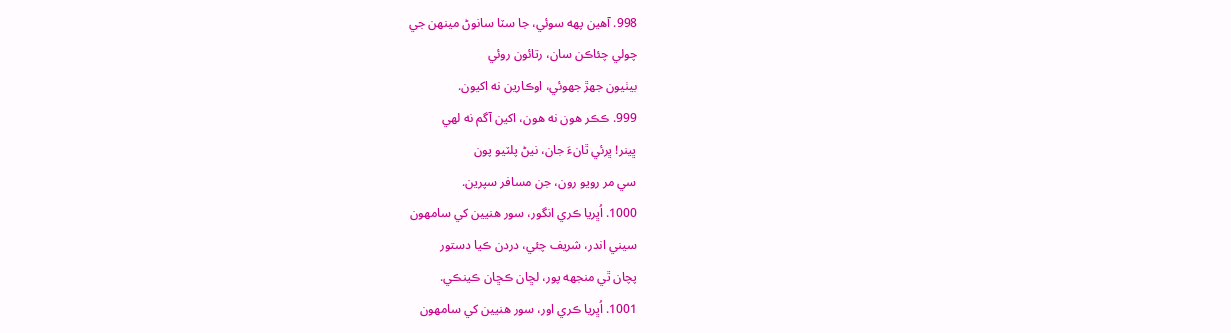998. آهين پهه سوئي، جا سٽا سانوڻ مينهن جي
چولي چئاڪن سان، رتائون روئي
بيٺيون جهڙ جهوئي، اوڪارين نه اکيون.
999. ڪڪر هون نه هون، اکين آگم نه لهي
ڀينر! ڀرئي ٿانءَ جان، نيڻ پلٽيو پون
سي مر رويو رون، جن مسافر سپرين.
1000. اُڀريا ڪري انگور، سور هنيين کي سامهون
سيني اندر، شريف چئي، دردن ڪيا دستور
پچان ٿي منجهه پور، لڇان ڪڇان ڪينڪي.
1001. اُڀريا ڪري اور، سور هنيين کي سامهون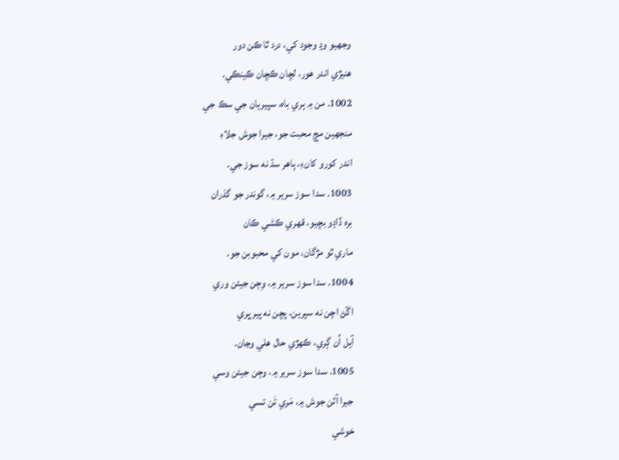وجهيو وڍ وجود کي، درد ٿا ڪن دور
هنيڙي اندر هور، لڇان ڪڇان ڪينڪي.
1002. من ۾ ٻري باه، سپيريان جي سڪ جي
منجهين مچ محبت جو، جيرا جوش جلاءِ
اندر کورو کانءِ، ٻاهر سڌ نه سوز جي.
1003. سدا سوز سرير ۾، گوندر جو گذران
بره ڏاڍو بڇيو، قهري ڪشي ڪان
ماري ٿو مڙگان، مون کي محبوبن جو.
1004. سدا سوز سرير ۾، وِڄن جيئن وري
اڱڻ اچن نه سپرين، پڇن نه پير ڀري
آيل اُن ڳري، ڪهڙي حال هلي وڃان.
1005. سدا سوز سرير ۾، وڄن جيئن وسي
جيرا آٽن جوش ۾، مَري تَن تسي
خوشي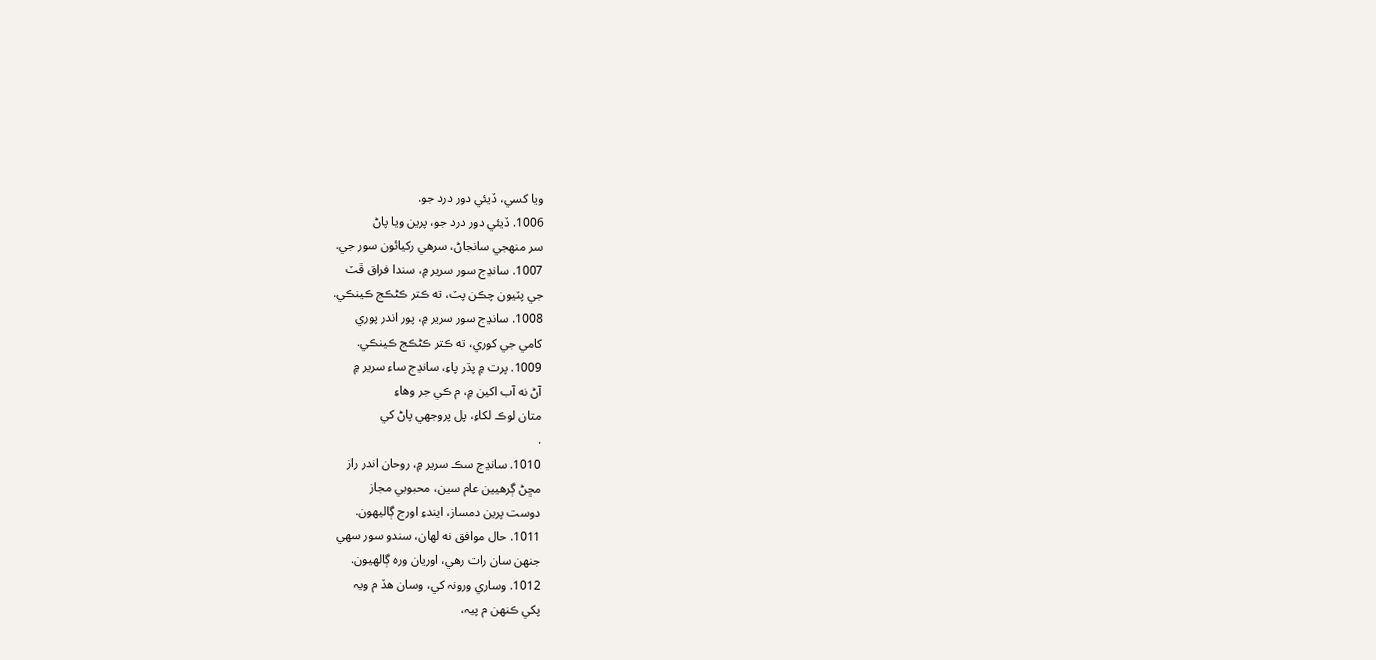ويا کسي، ڏيئي دور درد جو.
1006. ڏيئي دور درد جو، پرين ويا پاڻ
سر منهجي سانجاڻ، سرهي رکيائون سور جي.
1007. سانڍج سور سرير ۾، سندا فراق ڦٽ
جي پٽيون چڪن پٽ، ته ڪتر ڪڻڪج ڪينڪي.
1008. سانڍج سور سرير ۾، پور اندر پوري
کامي جي کوري، ته ڪتر ڪڻڪج ڪينڪي.
1009. پرت ۾ پڌر پاءِ، سانڍج ساء سرير ۾
آڻ نه آب اکين ۾، م ڪي جر وهاءِ
متان لوڪ لکاءِ، پل پروجهي پاڻ کي
.
1010. سانڍج سڪ سرير ۾، روحان اندر راز
مڇڻ ڳرهيين عام سين، محبوبي مجاز
دوست پرين دمساز، ايندءِ اورج ڳاليهون.
1011. حال موافق نه لهان، سندو سور سهي
جنهن سان رات رهي، اوريان وره ڳالهيون.
1012. وساري ورونہ کي، وسان هڏ م ويہ
پکي ڪنهن م پيہ،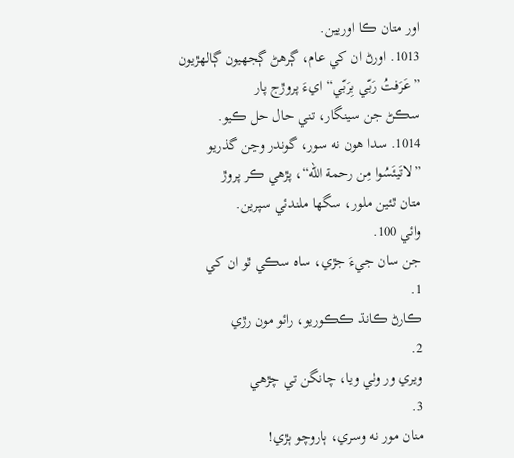اور متان ڪا اوريين.
1013. اورڻ ان کي عام، ڳرهڻ ڳجهيون ڳالهڙيون
”عَرَفتُ رَبّي بِرَبّي“ ايءَ پروڙج پار
سڪڻ جن سينگار، تني حال حل ڪيو.
1014. سدا هون نه سور، گوندر وڃن گذريو
”لاتَيئَسُوا مِن رحمة الله“، پڙهي ڪر پروڙ
متان ٿئين ملور، سگها ملندئي سپرين.
وائي 100.
جن سان جيءَ جڙي، ساه سڪي ٿو ان کي
1.
ڪارڻ ڪانڌ ڪڪوريو، رائو مون رڙي
2.
ويري ور وٺي ويا، چانگن تي چڙهي
3.
منان مور نه وسري، ٻاروچو ٻڙي!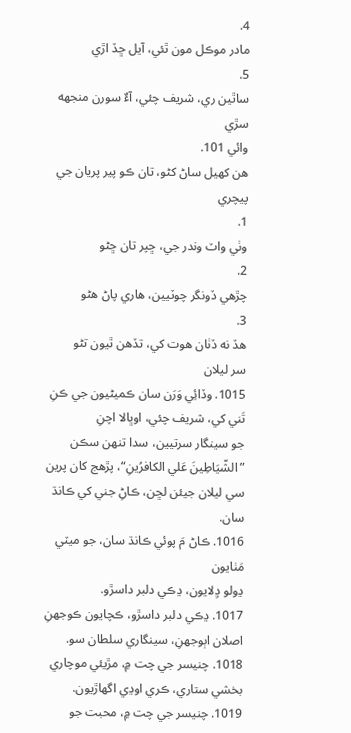4.
مادر موڪل مون ٿئي، آيل ڇڏ اڙي
5.
ساٿين ري، شريف چئي، آءٌ سورن منجهه سڙي
وائي 101.
هن کهيل ساڻ کڻو، تان ڪو پير پريان جي پيچري
1.
وٺي واٽ وندر جي، ڇپر تان ڇڻو
2.
چڙهي ڏونگر چوٽيين، هاري پاڻ هڻو
3.
هڏ نه ڏٺان هوت کي، تڏهن ٿيون تڻو
سر ليلان
1015. وڏائِي وَرَن سان ڪميڻيون جي ڪنِ
تَني کي، شريف چئي، اوڀالا اچنِ
جو سينگار سرتيين، سدا تنهن سڪن
”الشّيَاطِينَ عَلي الکافرُينِ“، پڙهج کان پرين
سي ليلان جيئن لڇن، ڪاڻِ جني کي ڪانڌ سان.
1016. ڪاڻ مَ پوئي ڪانڌ سان، جو ميٽي مَٺايون
ڍولو ڍِلايون، ڍڪي دلبر داسڙو.
1017. ڍڪي دلبر داسڙو، ڪچايون ڪوجهنِ
اصلان اٻوجهنِ، سينگاري سلطان سو.
1018. چنيسر جي چت ۾، مڙيئي موچاري
بخشي ستاري، ڪري اوڍي اگهاڙيون.
1019. چنيسر جي چت ۾، محبت جو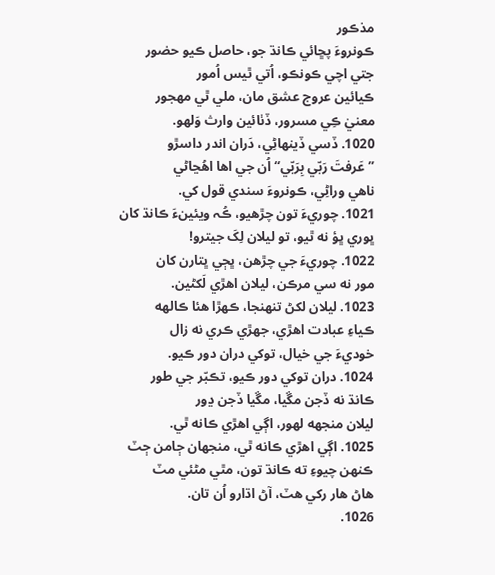مذڪور
ڪونروءَ پڇائي ڪانڌ جو، حاصل ڪيو حضور
جتي اچي ڪونڪو، اُتي ٿيس اُمور
ڪيائين عروج عشق مان، ملي ٿي مهجور
معنيٰ ڪِي مسرور، ڏٺائين وارث وَلهو.
1020. ڏسي ڏينهاڻِي، دَران اندر داسڙو
”عَرفتَ رَبّي بِرَبّي“ اُن جي اها اهُڃاڻي
ناهي وراڻِي، ڪونروءَ سندي قول کي.
1021. چوريءَ تون چڙهيو، ڪُہ ويئينءَ ڪانڌ کان
ڀوري ڀؤ نه ٿيو، تو ليلان لِکَ جيترو!
1022. چوريءَ جي چڙهن، ڀڄي ڀتارن کان
مور نه سي مرڪن، ليلان اهڙي لَکڻين.
1023. ليلان لکڻ تنهنجا، ڪهڙا هئا ڪالهه
ڪياءِ عبادت اهڙي، جهڙي ڪري نه زال
خوديءَ جي خيال، توکي دران دور ڪيو.
1024. دران توکي دور ڪيو، تڪبّر جي طور
ڪانڌ نه ڏجن مڱيا، مڱيا ڏجن ڍور
ليلان منجهه لهور، اڳي اهڙي ڪانه ٿي.
1025. اڳي اهڙي ڪانه ٿي، منجهان ڄامن ڄٽ
ڪنهن چيوءِ ته ڪانڌ تون، مٿي مڻئي مٽ
هاڻ هار رکي هٽ، آڻ اڌارو اُن تان.
1026.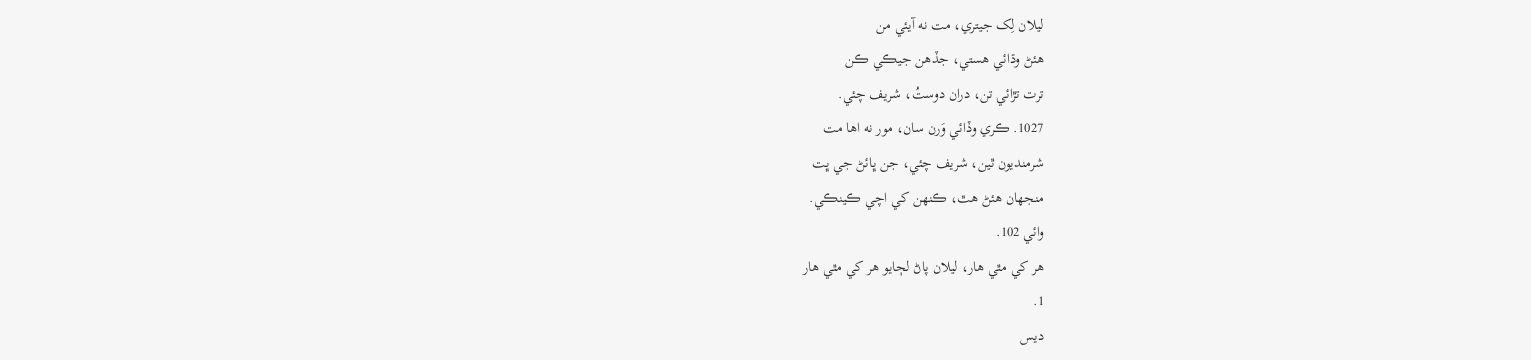ليلان لِک جيتري، مت نه آيئي من
هئڻ وڌائي هستي، جڏهن جيڪي ڪن
ترت تڙائي تن، دران دوستُ، شريف چئي.
1027. ڪري وڏائي وَرن سان، مور نه اها مت
شرمنديون ٿين، شريف چئي، جن ڀائڻ جي ڀت
منجهان هئڻ هٿ، ڪنهن کي اچي ڪينڪي.
وائي 102.
هر کي مٿي هار، ليلان پاڻ لڄايو هر کي مٿي هار
1.
ديس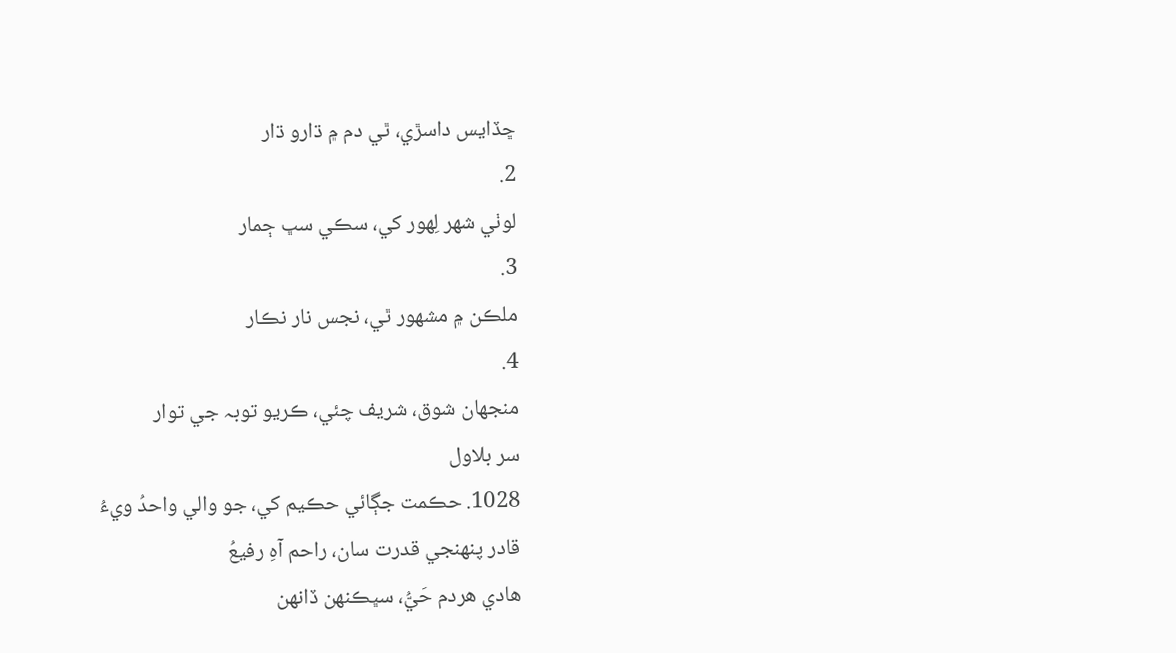ڇڏايس داسڙي، ٿي دم ۾ ڌارو ڌار
2.
لوٺي شهر لِهور کي، سڪي سڀ ڄمار
3.
ملڪن ۾ مشهور ٿي، نجس نار نڪار
4.
منجهان شوق، شريف چئي، ڪريو توبہ جي توار
سر بلاول
1028. حڪمت جڳائي حڪيم کي، جو والي واحدُ ويءُ
قادر پنهنجي قدرت سان، راحم آهِ رفيعُ
هادي هردم حَيُّ، سڀڪنهن ڏانهن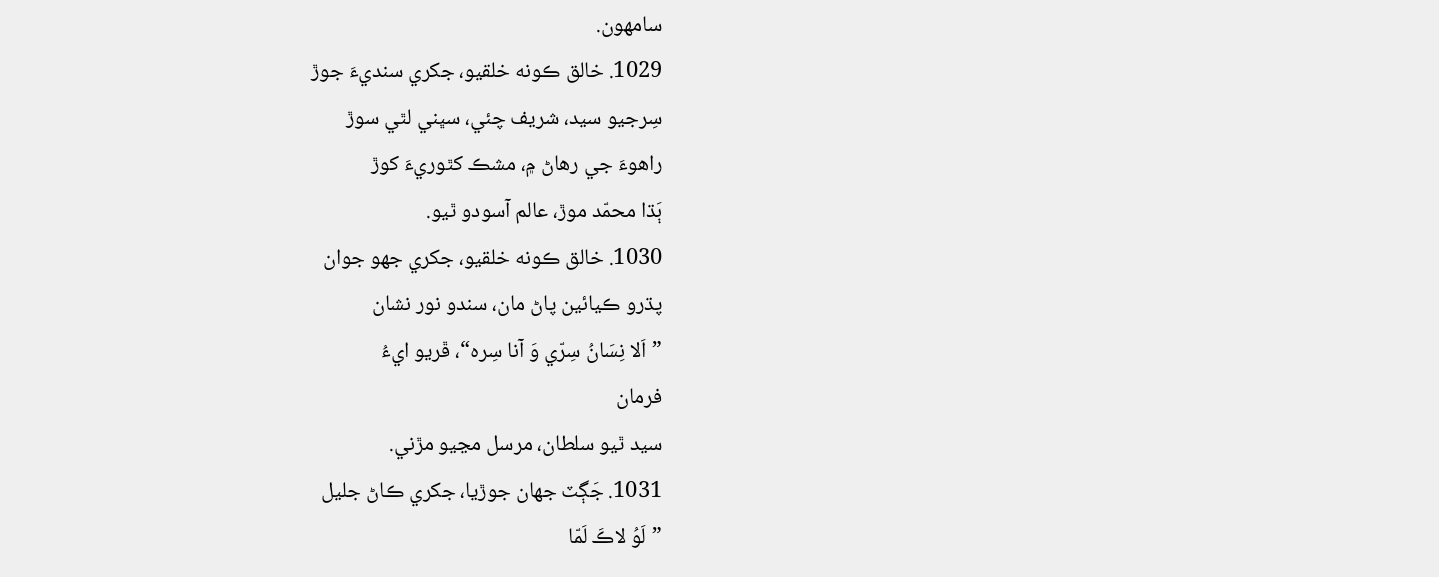سامهون.
1029. خالق ڪونه خلقيو، جکري سنديءَ جوڙ
سِرجيو سيد، شريف چئي، سڀني لٿي سوڙ
راهوءَ جي رهاڻ ۾، مشڪ کٿوريءَ کوڙ
ٻَڌا محمّد موڙ، عالم آسودو ٿيو.
1030. خالق ڪونه خلقيو، جکري جهو جوان
پڌرو ڪيائين پاڻ مان، سندو نور نشان
”اَلا نِسَانُ سِرّي وَ آنا سِره“، ڦريو ايءُ
فرمان
سيد ٿيو سلطان، مرسل مڃيو مڙني.
1031. جَڳٽ جهان جوڙيا، جکري ڪاڻ جليل
”لَوُ لاڪَ لَمّا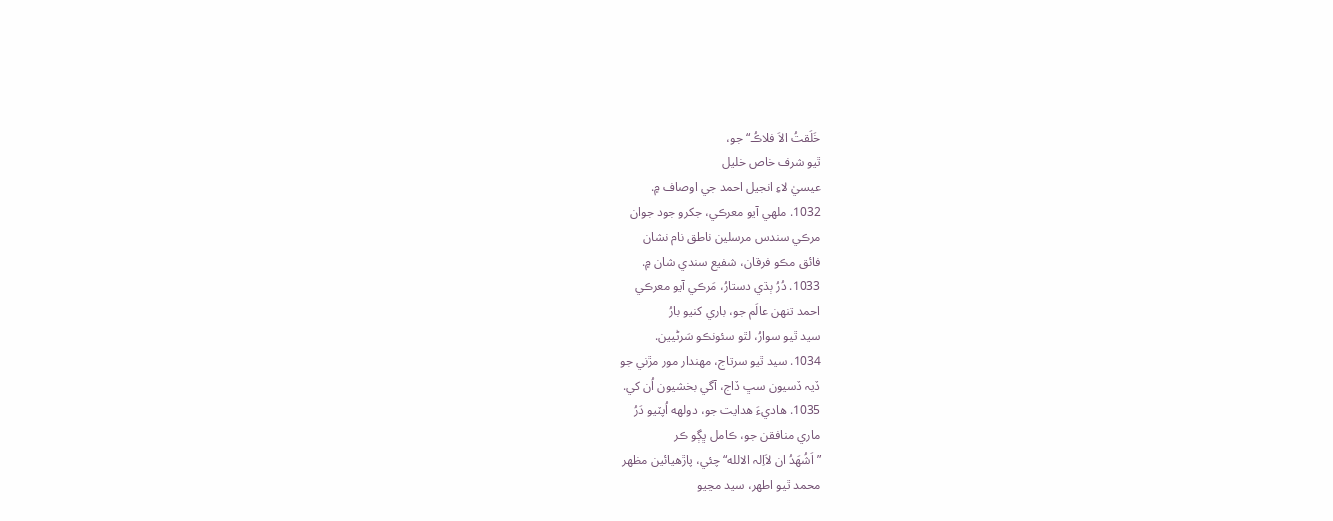خَلَقتُ الاَ فلاڪُ“ جو،
ٿيو شرف خاص خليل
عيسيٰ لاءِ انجيل احمد جي اوصاف ۾.
1032. ملهي آيو معرڪي، جکرو جود جوان
مرڪي سندس مرسلين ناطق نام نشان
فائق مڪو فرقان، شفيع سندي شان ۾.
1033. دُرُ ٻڌي دستارُ، مَرڪي آيو معرڪي
احمد تنهن عالَم جو، باري کنيو بارُ
سيد ٿيو سوارُ، لٿو سئونڪو سَرڻيين.
1034. سيد ٿيو سرتاج، مهندار مور مڙني جو
ڏيہ ڏسيون سڀ ڏاج، آگي بخشيون اُن کي.
1035. هاديءَ هدايت جو، دولهه اُپٽيو دَرُ
ماري منافقن جو، ڪامل ڀڳو ڪر
”اَشُهَدُ ان لاَاِلہ الالله“ چئي، پاڙهيائين مظهر
محمد ٿيو اطهر، سيد مڃيو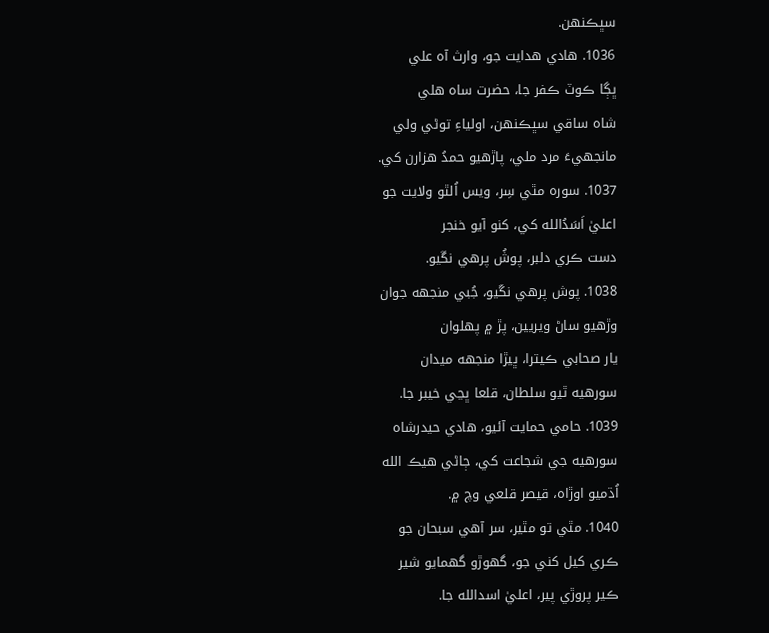سڀڪنهن.
1036. هادي هدايت جو، وارث آه علي
ڀڳا ڪوٽ ڪفر جا، حضرت ساه هلي
شاه ساقي سڀڪنهن، اولياءِ توڻي ولي
مانجهيءَ مرد ملي، پاڙهيو حمدُ هزارن کي.
1037. سوره مٿي سِر، ويس اُلٿو ولايت جو
اعليٰ اَسَدُالله کي، کنو آيو خنجر
دست ڪري دلبر، پوشُ پرهي نڱيو.
1038. پوش پرهي نڱيو، جُبي منجهه جوان
وڙهيو ساڻ ويريين، پڙ ۾ پهلوان
يار صحابي ڪيترا، ڀيڙا منجهه ميدان
سورهيه ٿيو سلطان، قلعا ڀڃي خيبر جا.
1039. حامي حمايت آئيو، هادي حيدرشاه
سورهيه جي شجاعت کي، ڄاڻي هيڪ الله
اُڌميو اوڙاه، قيصر قلعي وچ ۾.
1040. مٿي تو مٿير، سر آهي سبحان جو
ڪري کيل کني جو، گهوڙو گهمايو شير
ڪير پروڙي پير، اعليٰ اسدالله جا.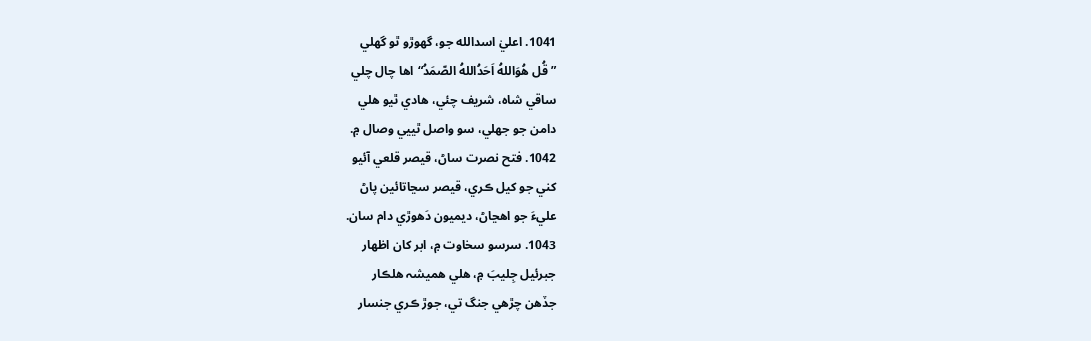1041. اعليٰ اسدالله جو، گهوڙو ٿو گهلي
”قُل هُوَاللهُ اَحَدُاللهُ الصّمَدُ“اها چال چلي
ساقي شاه، شريف چئي، هادي ٿيو هلي
دامن جو جهلي، سو واصل ٿييي وصال ۾.
1042. فتح نصرت ساڻ، قيصر قلعي آئيو
کني جو کيل ڪري، قيصر سڃاتائين پاڻ
عليءَ جو اهڃاڻ، ديميون دَهوڙي دام سان.
1043. سرسو سخاوت ۾، ابر کان اظهار
جبرئيل جِليبَ ۾، هلي هميشہ هلڪار
جڏهن چڙهي جنگ تي، جوڙ ڪري جنسار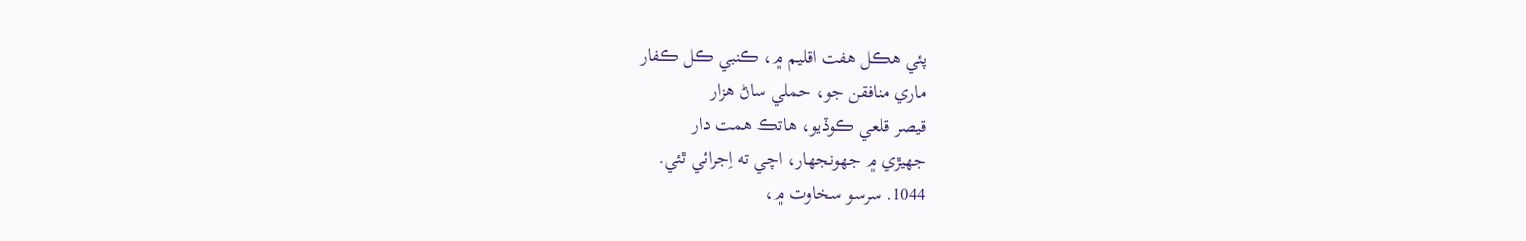پئي هڪل هفت اقليم ۾، ڪنبي ڪل ڪفار
ماري منافقن جو، حملي ساڻ هزار
قيصر قلعي ڪوڏيو، هاتڪ همت دار
جهيڙي ۾ جهونجهار، اچي ته اِجرائي ٿئي.
1044. سرسو سخاوت ۾،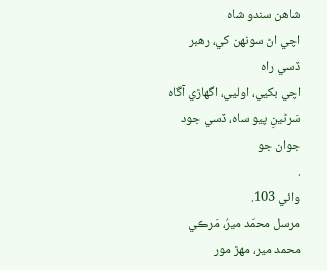شاهن سندو شاه
اچي اڻ سونهن کي، رهبر ڏسي راه
اچي بکيي، اوليي، اگهاڙي آگاہ
سَرڻينِ پيو ساه، ڏسي جود جوان جو
.
وائي 103.
مرسل محمّد ميرُ، مَرڪي محمد مير، مهڙ مور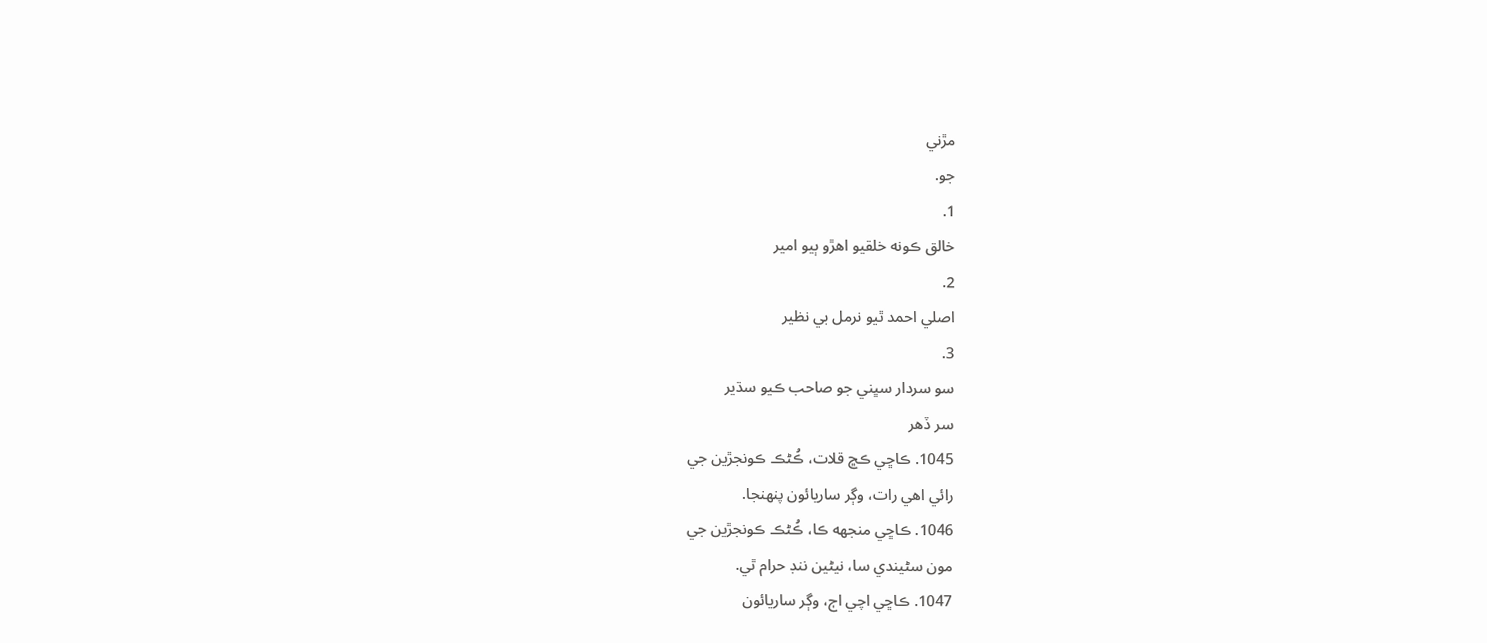مڙني
جو.
1.
خالق ڪونه خلقيو اهڙو ٻيو امير
2.
اصلي احمد ٿيو نرمل بي نظير
3.
سو سردار سڀني جو صاحب ڪيو سڌير
سر ڏهر
1045. ڪاڇي ڪڇ قلات، ڪُڻڪ ڪونجڙين جي
رائي اهي رات، وڳر ساريائون پنهنجا.
1046. ڪاڇي منجهه ڪا، ڪُڻڪ ڪونجڙين جي
مون سڻيندي سا، نيڻين ننڊ حرام ٿي.
1047. ڪاڇي اچي اڄ، وڳر ساريائون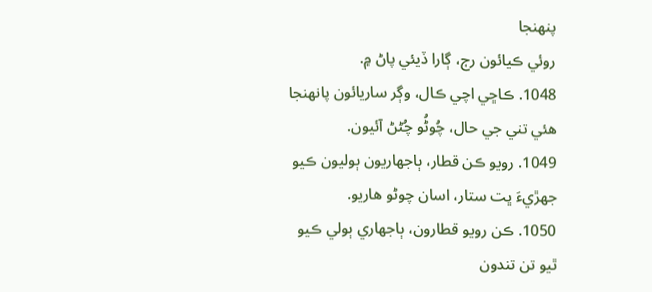پنهنجا
روئي ڪيائون رڄ، ڳارا ڏيئي پاڻ ۾.
1048. ڪاڇي اچي ڪال، وڳر ساريائون پانهنجا
هئي تني جي حال، چُوڻُو چُڻڻ آئيون.
1049. رويو ڪن قطار، ٻاجهاريون ٻوليون ڪيو
جهڙيءَ ڀت ستار، اسان چوڻو هاريو.
1050. ڪن رويو قطارون، ٻاجهاري ٻولي ڪيو
ٿيو تن تندون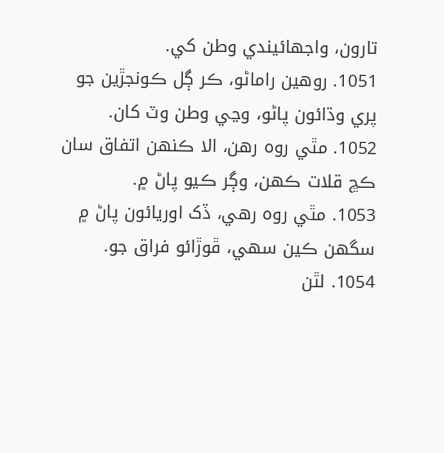تارون، واجهائيندي وطن کي.
1051. روهين راماڻو، ڪر ڳل ڪونجڙين جو
پري وڌائون پاڻو، وڃي وطن وٽ کان.
1052. مٿي روه رهن، الا ڪنهن اتفاق سان
ڪڇ قلات ڪهن، وڳر ڪيو پاڻ ۾.
1053. مٿي روه رهي، ڏک اوريائون پاڻ ۾
سگهن ڪين سهي، ڦوڙائو فراق جو.
1054. لٿن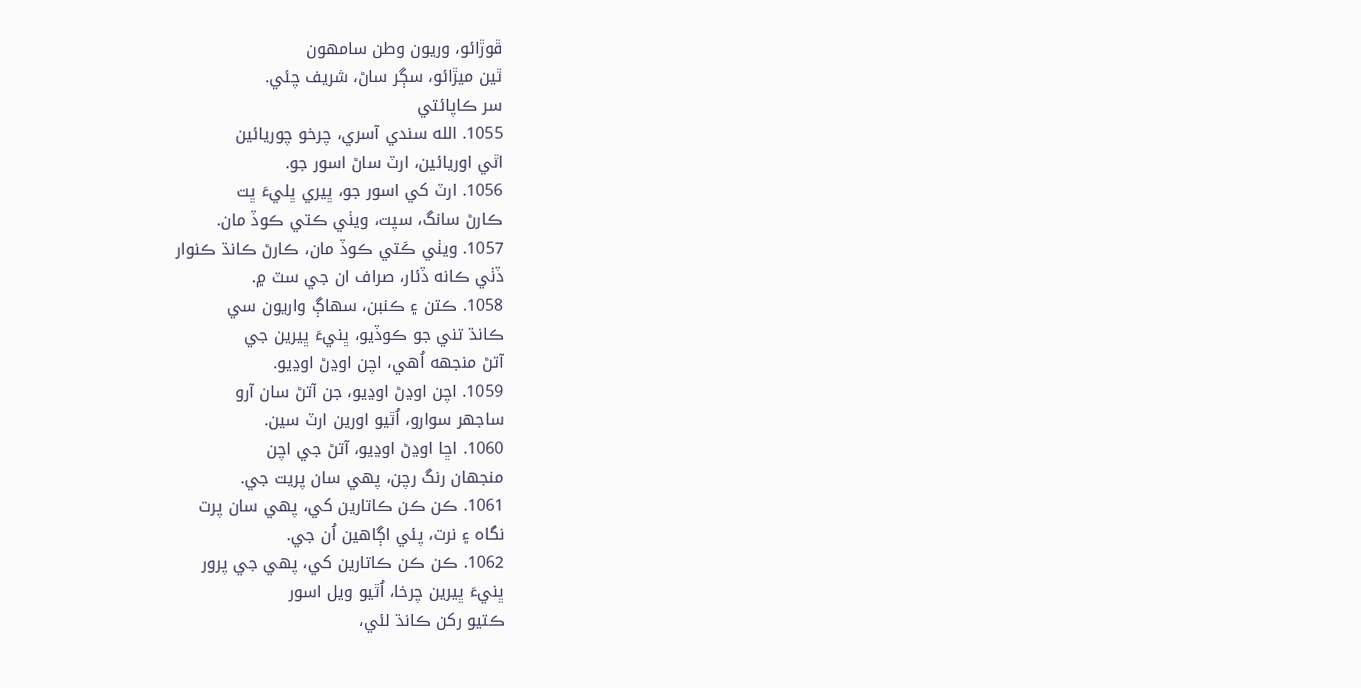ڦوڙائو، وريون وطن سامهون
ٿين ميڙائو، سڳر ساڻ، شريف چئي.
سر ڪاپائتي
1055. الله سندي آسري، چرخو چوريائين
اٿي اوريائين، ارٽ ساڻ اسور جو.
1056. ارٽ کي اسور جو، ڀيري ڀليءَ ڀت
ڪارڻ سانگ، سپت، ويٺي ڪتي ڪوڏ مان.
1057. ويٺي ڪَتي ڪوڏ مان، ڪارڻ ڪانڌ ڪنوار
ڏٺي ڪانه ڏئار، صراف ان جي سٽ ۾.
1058. ڪتن ۽ ڪنبن، سهاڳ واريون سي
ڪانڌ تني جو ڪوڏيو، ڀنيءَ ڀيرين جي
آتڻ منجهه اُهي، اچن اوڍڻ اوڍيو.
1059. اچن اوڍڻ اوڍيو، جن آتڻ سان آرو
ساجهر سوارو، اُٿيو اورين ارٽ سين.
1060. اڇا اوڍڻ اوڍيو، آتڻ جي اچن
منجهان رنگ رچن، پهي سان پريت جي.
1061. ڪن ڪن ڪاتارين کي، پهي سان پرت
نگاه ۽ نرت، پئي اڳاهين اُن جي.
1062. ڪن ڪن ڪاتارين کي، پهي جي پرور
ڀنيءَ ڀيرين چرخا، اُٿيو ويل اسور
ڪتيو رکن ڪانڌ لئي،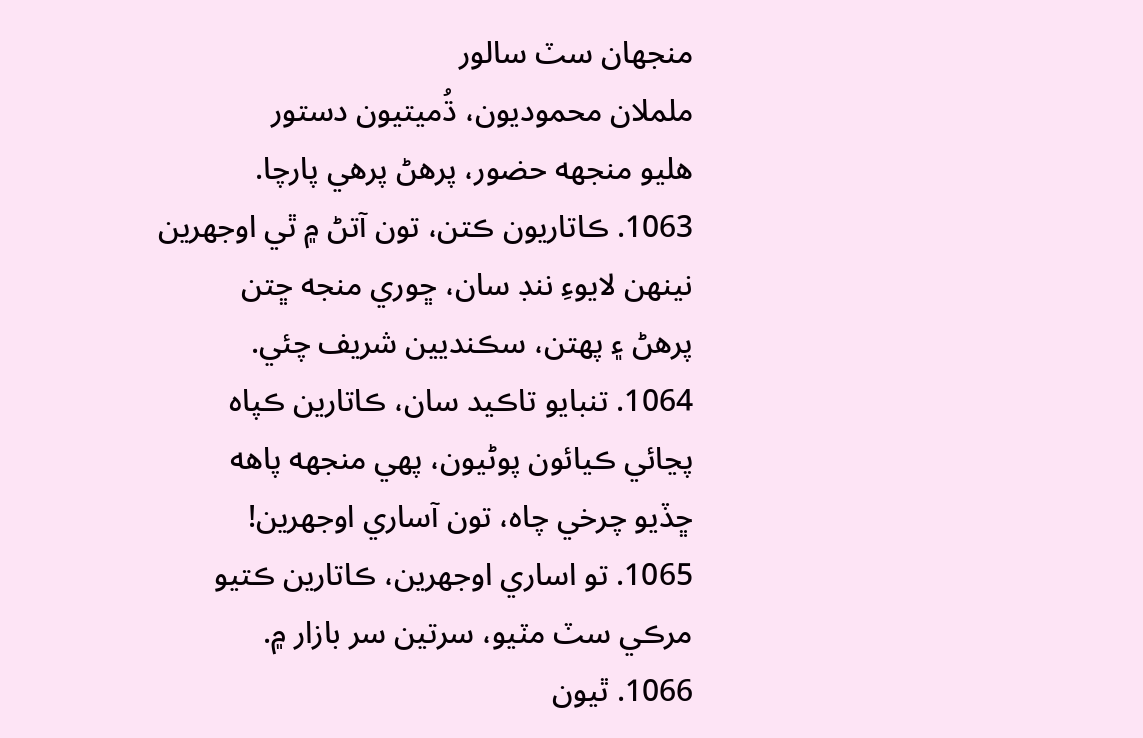منجهان سٽ سالور
ململان محموديون، ڌُميتيون دستور
هليو منجهه حضور، پرهڻ پرهي پارچا.
1063. ڪاتاريون ڪتن، تون آتڻ ۾ ٿي اوجهرين
نينهن لايوءِ ننڊ سان، ڇوري منجه ڇتن
پرهڻ ۽ پهتن، سڪنديين شريف چئي.
1064. تنبايو تاڪيد سان، ڪاتارين ڪپاه
پڃائي ڪيائون پوڻيون، پهي منجهه پاهه
ڇڏيو چرخي چاه، تون آساري اوجهرين!
1065. تو اساري اوجهرين، ڪاتارين ڪتيو
مرڪي سٽ مٽيو، سرتين سر بازار ۾.
1066. ٿيون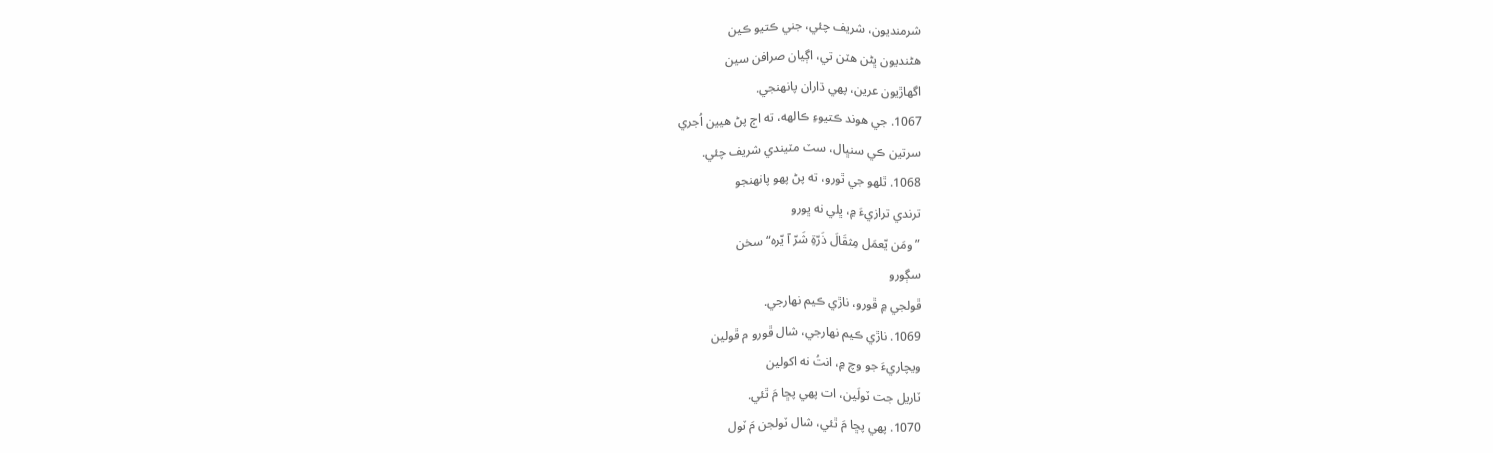شرمنديون، شريف چئي، جني ڪتيو ڪين
هڻنديون ڀڻن هٽن تي، اڳيان صرافن سين
اگهاڙيون عرين، پهي ڌاران پانهنجي.
1067. جي هوند ڪتيوءِ ڪالهه، ته اڄ پڻ هيين اُجري
سرتين ڪي سنڀال، سٽ مٽيندي شريف چئي.
1068. ٿلهو جي ٿورو، ته پڻ پهو پانهنجو
ترندي ترازيءَ ۾، ڀلي نه ڀورو
”ومَن يّعمَل مِثقَالَ ذَرّةِ شَرّ آ يّره“ سخن
سڳورو
ڦولجي ۾ ڦورو، ناڙي ڪيم نهارجي.
1069. ناڙي ڪيم نهارجي، شال ڦورو م ڦولين
ويچاريءَ جو وچ ۾، انتُ نه اکولين
ٽاريل جت ٽولَين، ات پهي پڇا مَ ٿئي.
1070. پهي پڇا مَ ٿئي، شال ٽولجن مَ ٽول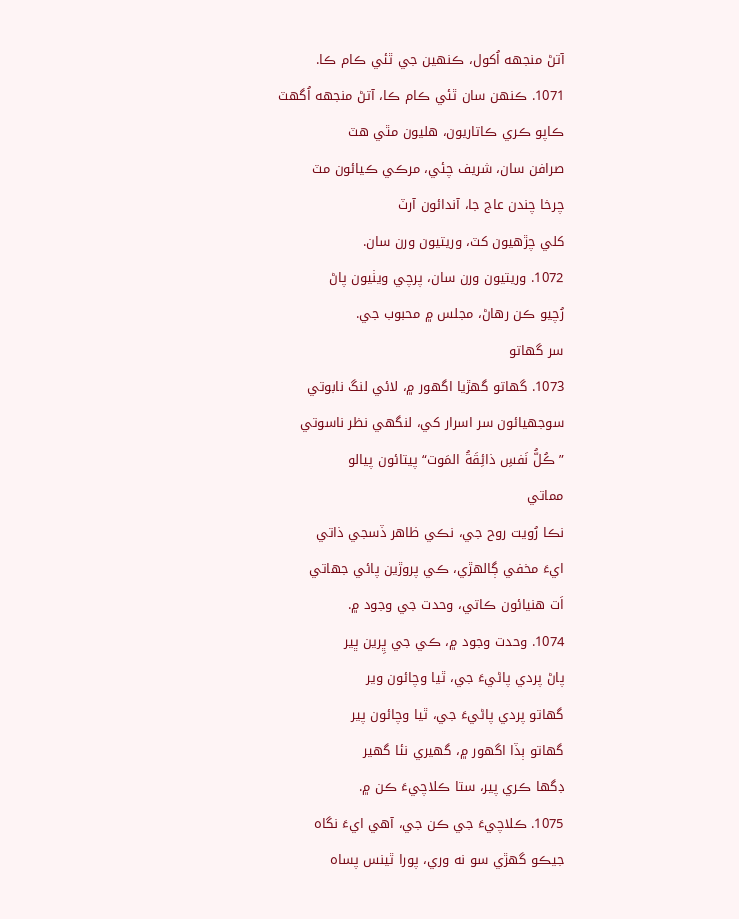آتڻ منجهه اُکول، ڪنهين جي ٿئي ڪام ڪا.
1071. ڪنهن سان ٿئي ڪام ڪا، آتڻ منجهه اُگهٽ
ڪاپو ڪري ڪاتاريون، هليون مٿي هٽ
صرافن سان، شريف چئي، مرڪي ڪيائون مٽ
چرخا چندن عاج جا، آندائون آرٽ
کلي چڙهيون کٽ، وريتيون ورن سان.
1072. وريتيون ورن سان، پرچي ويٺيون پاڻ
رُچيو ڪن رهاڻ، مجلس ۾ محبوب جي.
سر گهاتو
1073. گهاتو گهڙيا اگهور ۾، لائي لنگ نابوتي
سوجهيائون سر اسرار کي، لنگهي نظر ناسوتي
”ڪُلُّ نَفسِ ذائِقَةُ المَوت“ پيتائون پيالو
مماتي
نڪا رُويت روح جي، نڪي ظاهر ڏسجي ذاتي
ايءَ مخفي ڳالهڙي، ڪي پروڙين پائي جهاتي
اَت هنيائون ڪاتي، وحدت جي وجود ۾.
1074. وحدت وجود ۾، ڪي جي ڀِرين ڀير
پاڻ پردي پاڻيءَ جي، ٿيا وچائون وير
گهاتو پردي پاڻيءَ جي، ٿيا وچائون پير
گهاتو ٻڏا اگهور ۾، گهيري نئا گهير
ڊگها ڪري پير، ستا ڪلاچيءَ ڪن ۾.
1075. ڪلاچيءَ جي ڪن جي، آهي ايءَ نگاه
جيڪو گهڙي سو نه وري، پورا ٿينس پساه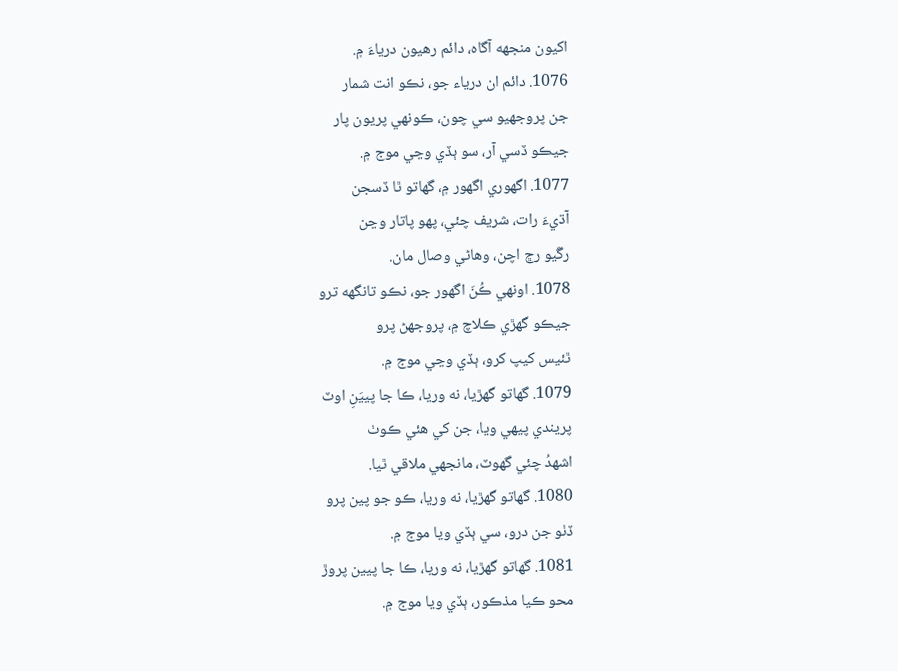اکيون منجهه آگاه، دائم رهيون درياءَ ۾.
1076. دائم ان درياء جو، نڪو انت شمار
جن پروجهيو سي چون، ڪونهي پريون پار
جيڪو ڏسي آر، سو ٻڏي وڃي موج ۾.
1077. اگهوري اگهور ۾، گهاتو ٿا ڏسجن
آڌيءَ رات، شريف چئي، پهو پاتار وڃن
رڱيو رڇ اچن، وهاڻي وصال مان.
1078. اونهي ڪُنَ اگهور جو، نڪو تانگهه ترو
جيڪو گهڙي ڪلاچ ۾، پروجهڻ پرو
ٿئيس کيپ کرو، ٻڏي وڃي موج ۾.
1079. گهاتو گهڙيا، نه وريا، ڪا جا پييَنِ اوٽ
پريندي پيهي ويا، جن کي هئي ڪوٺ
اشهدُ چئي گهوٽ، مانجهي ملاقي ٿيا.
1080. گهاتو گهڙيا، نه وريا، ڪو جو پين پرو
ڏٺو جن درو، سي ٻڏي ويا موج ۾.
1081. گهاتو گهڙيا، نه وريا، ڪا جا پيين پروڙ
محو ڪيا مذڪور، ٻڏي ويا موج ۾.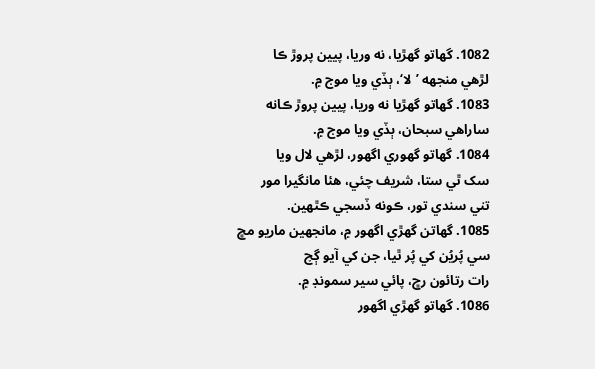1082. گهاتو گهڙيا، نه وريا، پيين پروڙ ڪا
لڙهي منجهه ’لا‘، ٻڏي ويا موج ۾.
1083. گهاتو گهڙيا نه وريا، پيين پروڙ ڪانه
ساراهي سبحان، ٻڏي ويا موج ۾.
1084. گهاتو گهوري اگهور، لڙهي لال ويا
سک ٿي ستا، شريف چئي، هئا مانگيرا مور
تني سندي تور، ڪونه ڏسجي ڪٿهين.
1085. گهاتن گهڙي اگهور ۾، مانجهين ماريو مڇ
سي پُريُن کي پُر ٿيا، جن کي آيو ڳچ
رات رتائون رڇ، پائي سير سمونڊ ۾.
1086. گهاتو گهڙي اگهور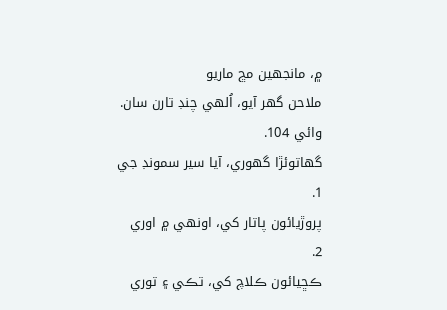۾، مانجهين مڇ ماريو
ملاحن گهر آيو، اُلهي چنڊ تارن سان.
وائي 104.
گهاتوئڙا گهوري، آيا سير سمونڊ جي
1.
پروڙيائون پاتار کي، اونهي ۾ اوري
2.
ڪڇيائون ڪلاچ کي، تڪي ۽ توري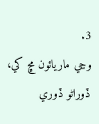3.
وڃي ماريائون مڇ کي، ڏوراڻو ڏوري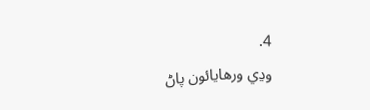4.
وڍي ورهايائون پاڻ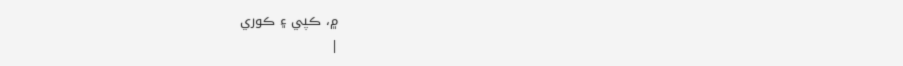۾، ڪپي ۽ ڪوري
|